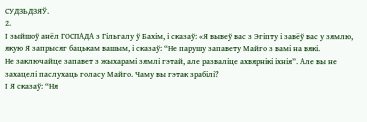СУДЗЬДЗЯЎ.
2.
І зыйшоў анёл ГОСПАДА з Гільгалу ў Бахім, і сказаў: «Я вывеў вас з Эгіпту і завёў вас у зямлю, якую Я запрысяг бацькам вашым, і сказаў: “Не парушу запавету Майго з вамі на вякі.
Не заключайце запавет з жыхарамі зямлі гэтай, але разваліце ахвярнікі іхнія”. Але вы не захацелі паслухаць голасу Майго. Чаму вы гэтак зрабілі?
І Я сказаў: “Ня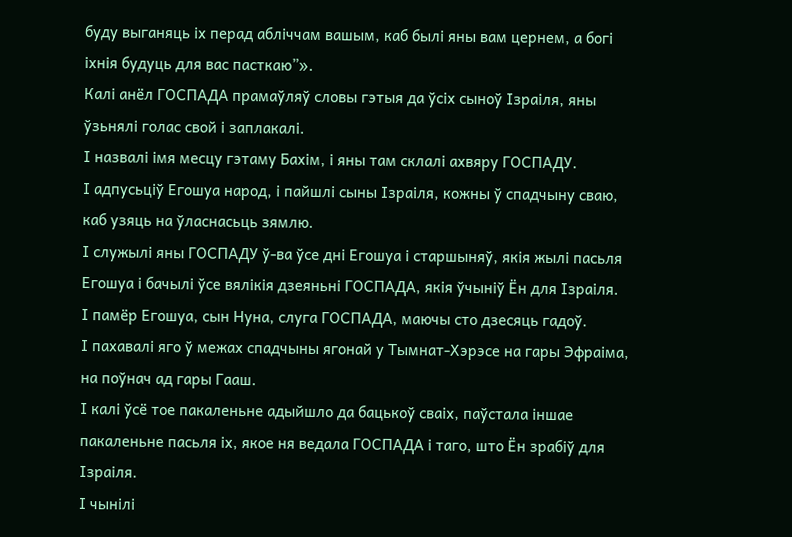буду выганяць іх перад абліччам вашым, каб былі яны вам цернем, а богі іхнія будуць для вас пасткаю”».
Калі анёл ГОСПАДА прамаўляў словы гэтыя да ўсіх сыноў Ізраіля, яны ўзьнялі голас свой і заплакалі.
І назвалі імя месцу гэтаму Бахім, і яны там склалі ахвяру ГОСПАДУ.
І адпусьціў Егошуа народ, і пайшлі сыны Ізраіля, кожны ў спадчыну сваю, каб узяць на ўласнасьць зямлю.
І служылі яны ГОСПАДУ ў-ва ўсе дні Егошуа і старшыняў, якія жылі пасьля Егошуа і бачылі ўсе вялікія дзеяньні ГОСПАДА, якія ўчыніў Ён для Ізраіля.
І памёр Егошуа, сын Нуна, слуга ГОСПАДА, маючы сто дзесяць гадоў.
І пахавалі яго ў межах спадчыны ягонай у Тымнат-Хэрэсе на гары Эфраіма, на поўнач ад гары Гааш.
І калі ўсё тое пакаленьне адыйшло да бацькоў сваіх, паўстала іншае пакаленьне пасьля іх, якое ня ведала ГОСПАДА і таго, што Ён зрабіў для Ізраіля.
І чынілі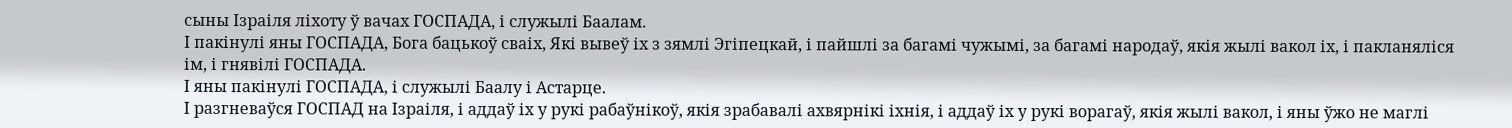сыны Ізраіля ліхоту ў вачах ГОСПАДА, і служылі Баалам.
І пакінулі яны ГОСПАДА, Бога бацькоў сваіх, Які вывеў іх з зямлі Эгіпецкай, і пайшлі за багамі чужымі, за багамі народаў, якія жылі вакол іх, і пакланяліся ім, і гнявілі ГОСПАДА.
І яны пакінулі ГОСПАДА, і служылі Баалу і Астарце.
І разгневаўся ГОСПАД на Ізраіля, і аддаў іх у рукі рабаўнікоў, якія зрабавалі ахвярнікі іхнія, і аддаў іх у рукі ворагаў, якія жылі вакол, і яны ўжо не маглі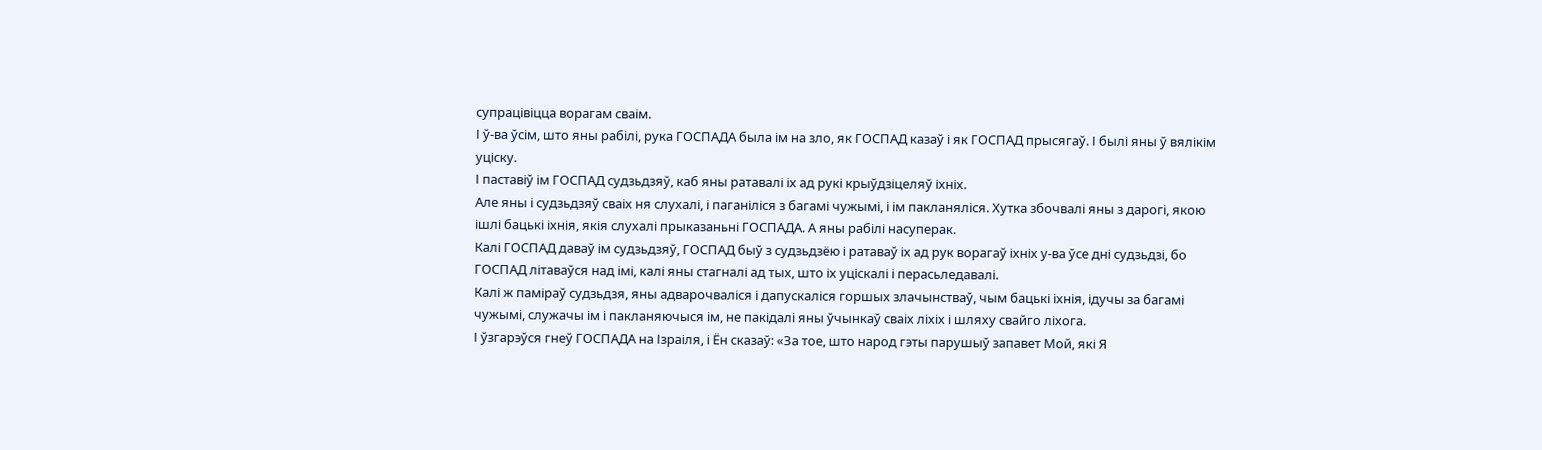супрацівіцца ворагам сваім.
І ў-ва ўсім, што яны рабілі, рука ГОСПАДА была ім на зло, як ГОСПАД казаў і як ГОСПАД прысягаў. І былі яны ў вялікім уціску.
І паставіў ім ГОСПАД судзьдзяў, каб яны ратавалі іх ад рукі крыўдзіцеляў іхніх.
Але яны і судзьдзяў сваіх ня слухалі, і паганіліся з багамі чужымі, і ім пакланяліся. Хутка збочвалі яны з дарогі, якою ішлі бацькі іхнія, якія слухалі прыказаньні ГОСПАДА. А яны рабілі насуперак.
Калі ГОСПАД даваў ім судзьдзяў, ГОСПАД быў з судзьдзёю і ратаваў іх ад рук ворагаў іхніх у-ва ўсе дні судзьдзі, бо ГОСПАД літаваўся над імі, калі яны стагналі ад тых, што іх уціскалі і перасьледавалі.
Калі ж паміраў судзьдзя, яны адварочваліся і дапускаліся горшых злачынстваў, чым бацькі іхнія, ідучы за багамі чужымі, служачы ім і пакланяючыся ім, не пакідалі яны ўчынкаў сваіх ліхіх і шляху свайго ліхога.
І ўзгарэўся гнеў ГОСПАДА на Ізраіля, і Ён сказаў: «За тое, што народ гэты парушыў запавет Мой, які Я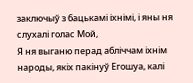заключыў з бацькамі іхнімі, і яны ня слухалі голас Мой,
Я ня выганю перад абліччам іхнім народы, якіх пакінуў Егошуа, калі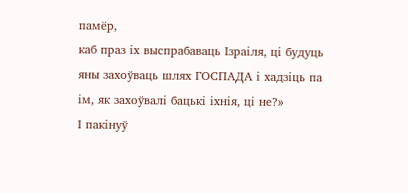памёр,
каб праз іх выспрабаваць Ізраіля, ці будуць яны захоўваць шлях ГОСПАДА і хадзіць па ім, як захоўвалі бацькі іхнія, ці не?»
І пакінуў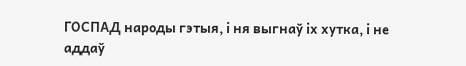ГОСПАД народы гэтыя, і ня выгнаў іх хутка, і не аддаў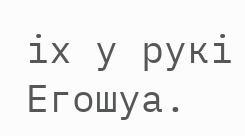іх у рукі Егошуа.